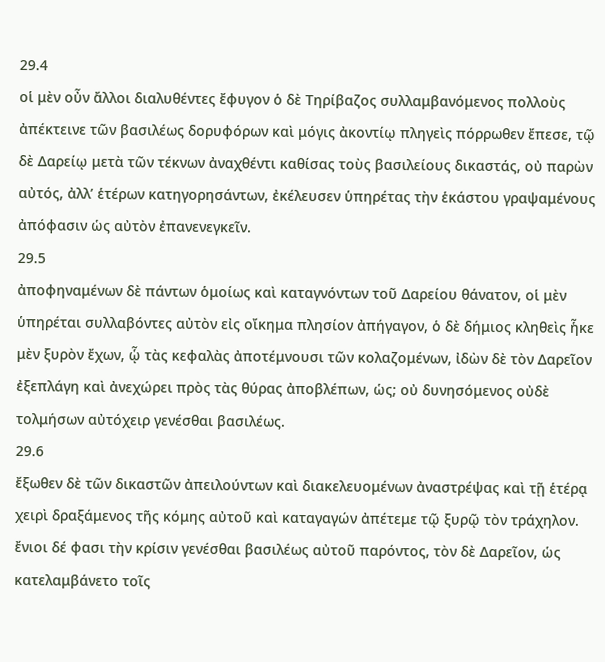29.4
οἱ μὲν οὖν ἄλλοι διαλυθέντες ἔφυγον ὁ δὲ Τηρίβαζος συλλαμβανόμενος πολλοὺς ἀπέκτεινε τῶν βασιλέως δορυφόρων καὶ μόγις ἀκοντίῳ πληγεὶς πόρρωθεν ἔπεσε, τῷ δὲ Δαρείῳ μετὰ τῶν τέκνων ἀναχθέντι καθίσας τοὺς βασιλείους δικαστάς, οὐ παρὼν αὐτός, ἀλλʼ ἑτέρων κατηγορησάντων, ἐκέλευσεν ὑπηρέτας τὴν ἑκάστου γραψαμένους ἀπόφασιν ὡς αὐτὸν ἐπανενεγκεῖν.
29.5
ἀποφηναμένων δὲ πάντων ὁμοίως καὶ καταγνόντων τοῦ Δαρείου θάνατον, οἱ μὲν ὑπηρέται συλλαβόντες αὐτὸν εἰς οἴκημα πλησίον ἀπήγαγον, ὁ δὲ δήμιος κληθεὶς ἧκε μὲν ξυρὸν ἔχων, ᾧ τὰς κεφαλὰς ἀποτέμνουσι τῶν κολαζομένων, ἰδὼν δὲ τὸν Δαρεῖον ἐξεπλάγη καὶ ἀνεχώρει πρὸς τὰς θύρας ἀποβλέπων, ὡς; οὐ δυνησόμενος οὐδὲ τολμήσων αὐτόχειρ γενέσθαι βασιλέως.
29.6
ἔξωθεν δὲ τῶν δικαστῶν ἀπειλούντων καὶ διακελευομένων ἀναστρέψας καὶ τῇ ἑτέρᾳ χειρὶ δραξάμενος τῆς κόμης αὐτοῦ καὶ καταγαγών ἀπέτεμε τῷ ξυρῷ τὸν τράχηλον. ἔνιοι δέ φασι τὴν κρίσιν γενέσθαι βασιλέως αὐτοῦ παρόντος, τὸν δὲ Δαρεῖον, ὡς κατελαμβάνετο τοῖς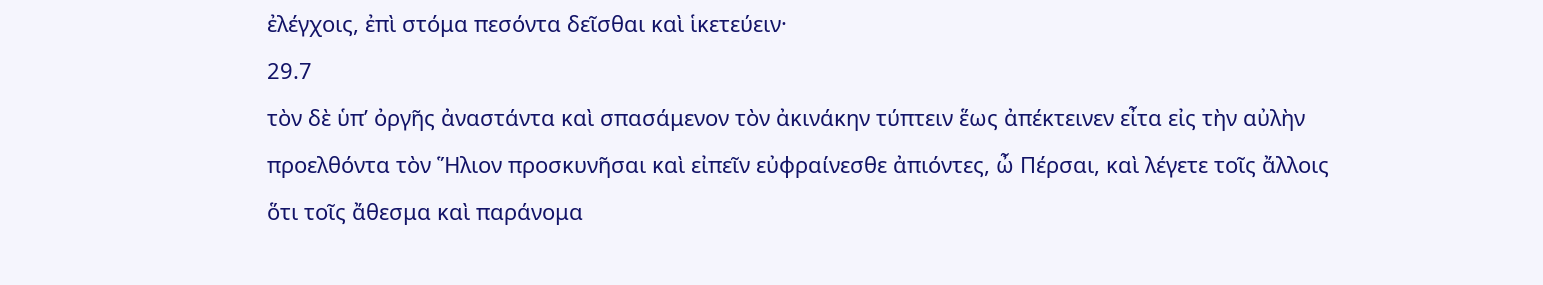ἐλέγχοις, ἐπὶ στόμα πεσόντα δεῖσθαι καὶ ἱκετεύειν·
29.7
τὸν δὲ ὑπʼ ὀργῆς ἀναστάντα καὶ σπασάμενον τὸν ἀκινάκην τύπτειν ἕως ἀπέκτεινεν εἶτα εἰς τὴν αὐλὴν προελθόντα τὸν Ἥλιον προσκυνῆσαι καὶ εἰπεῖν εὐφραίνεσθε ἀπιόντες, ὦ Πέρσαι, καὶ λέγετε τοῖς ἄλλοις ὅτι τοῖς ἄθεσμα καὶ παράνομα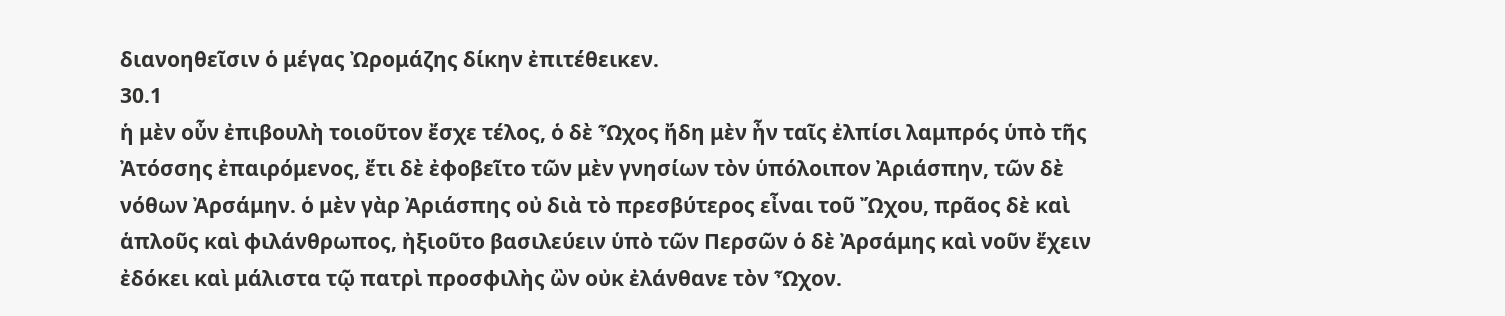διανοηθεῖσιν ὁ μέγας Ὠρομάζης δίκην ἐπιτέθεικεν.
30.1
ἡ μὲν οὖν ἐπιβουλὴ τοιοῦτον ἔσχε τέλος, ὁ δὲ Ὦχος ἤδη μὲν ἦν ταῖς ἐλπίσι λαμπρός ὑπὸ τῆς Ἀτόσσης ἐπαιρόμενος, ἔτι δὲ ἐφοβεῖτο τῶν μὲν γνησίων τὸν ὑπόλοιπον Ἀριάσπην, τῶν δὲ νόθων Ἀρσάμην. ὁ μὲν γὰρ Ἀριάσπης οὐ διὰ τὸ πρεσβύτερος εἶναι τοῦ Ὤχου, πρᾶος δὲ καὶ ἁπλοῦς καὶ φιλάνθρωπος, ἠξιοῦτο βασιλεύειν ὑπὸ τῶν Περσῶν ὁ δὲ Ἀρσάμης καὶ νοῦν ἔχειν ἐδόκει καὶ μάλιστα τῷ πατρὶ προσφιλὴς ὢν οὐκ ἐλάνθανε τὸν Ὦχον.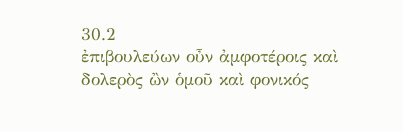30.2
ἐπιβουλεύων οὖν ἀμφοτέροις καὶ δολερὸς ὢν ὁμοῦ καὶ φονικός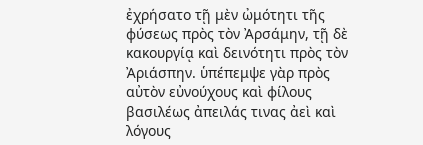ἐχρήσατο τῇ μὲν ὠμότητι τῆς φύσεως πρὸς τὸν Ἀρσάμην, τῇ δὲ κακουργίᾳ καὶ δεινότητι πρὸς τὸν Ἀριάσπην. ὑπέπεμψε γὰρ πρὸς αὐτὸν εὐνούχους καὶ φίλους βασιλέως ἀπειλάς τινας ἀεὶ καὶ λόγους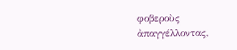φοβεροὺς ἀπαγγέλλοντας,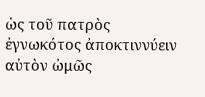ὡς τοῦ πατρὸς ἐγνωκότος ἀποκτιννύειν αὐτὸν ὠμῶς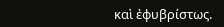καὶ ἐφυβρίστως.